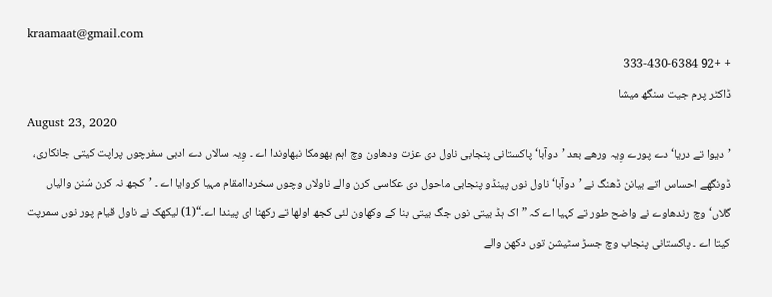kraamaat@gmail.com
+ +92 333-430-6384
ڈاکٹر پرم جیت سنگھ میشا
August 23, 2020
’دیوا تے دریا‘ دے پورے وِیہ ورھے بعد ’دوآبا‘ پاکستانی پنجابی ناول دی عزت ودھاون وچ اہم بھومکا نبھاوندا اے ۔ وِیہ سالاں دے ادبی سفرچوں پراپت کیتی جانکاری، ڈونگھے احساس اتے بیانن ڈھنگ نے ’دوآبا‘ناول نوں پینڈو پنجابی ماحول دی عکاسی کرن والے ناولاں وچوں سخرداامقام مہیا کروایا اے ۔ ’کجھ نہ کرن سُنن والیاں گلاں‘وچ رندھاوے نے واضح طور تے کہیا اے کہ ”اک ہڈ بیتی نوں جگ بیتی بنا کے وکھاون لئی کجھ اولھا تے رکھنا ای پیندا اے۔“(1) لیکھک نے ناول قیام پور نوں سمرپت کیتا اے ۔ پاکستانی پنجاب وچ جسڑ سٹیشن توں دکھن والے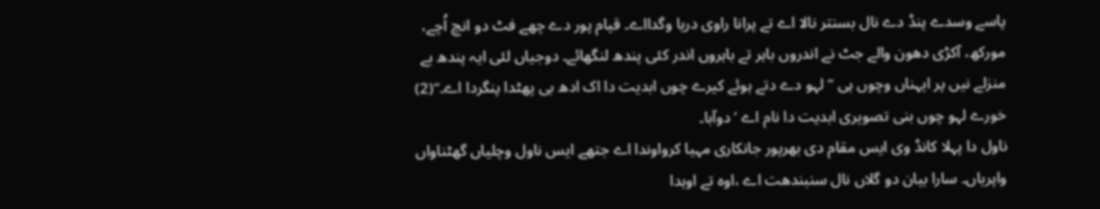پاسے وسدے پنڈ دے نال بسنتر نالا اے تے پرانا راوی دریا وگدااے۔ قیام پور دے چھے فٹ دو انچ اُچے، مورکھ، آکڑی دھون والے جٹ نے اندروں باہر تے باہروں اندر کئی پندھ لنگھائے۔ دوجیاں لئی ایہ پندھ بے منزلے نیں پر ایہناں وچوں ہی ” لہو دے دتے ہوئے کیرے چوں ابدیت دا اک ادھ بی پھٹدا پنگردا اے۔“(2) خورے لہو چوں بنی تصویری ابدیت دا نام اے ’دوآبا۔
ناول دا پہلا کانڈ وی ایس مقام دی بھرپور جانکاری مہیا کرواوندا اے جتھے ایس ناول وچلیاں گھٹناواں واپریاں۔ سارا بیان دو گلاں نال سنبندھت اے ،اوہ تے اوہدا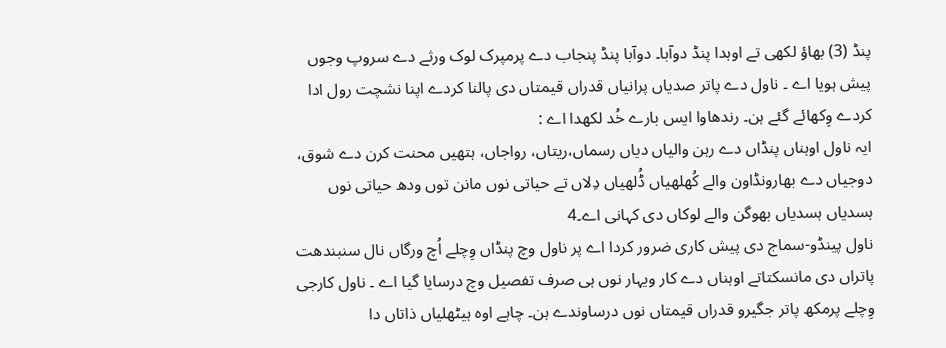پنڈ (3) بھاؤ لکھی تے اوہدا پنڈ دوآبا۔ دوآبا پنڈ پنجاب دے پرمپرک لوک ورثے دے سروپ وجوں پیش ہویا اے ۔ ناول دے پاتر صدیاں پرانیاں قدراں قیمتاں دی پالنا کردے اپنا نشچت رول ادا کردے وِکھائے گئے ہن۔ رندھاوا ایس بارے خُد لکھدا اے :
ایہ ناول اوہناں پنڈاں دے رہن والیاں دیاں رسماں،ریتاں، رواجاں، ہتھیں محنت کرن دے شوق، دوجیاں دے بھارونڈاون والے کُھلھیاں ڈُلھیاں دِلاں تے حیاتی نوں مانن توں ودھ حیاتی نوں ہسدیاں ہسدیاں بھوگن والے لوکاں دی کہانی اے۔4
ناول پینڈو-سماج دی پیش کاری ضرور کردا اے پر ناول وچ پنڈاں وِچلے اُچ ورگاں نال سنبندھت پاتراں دی مانسکتاتے اوہناں دے کار ویہار نوں ہی صرف تفصیل وچ درسایا گیا اے ۔ ناول کارجی وِچلے پرمکھ پاتر جگیرو قدراں قیمتاں نوں درساوندے ہن۔ چاہے اوہ ہیٹھلیاں ذاتاں دا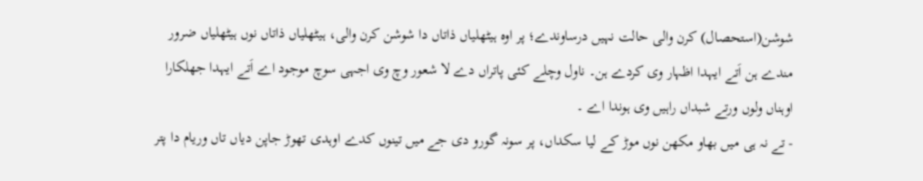شوشن(استحصال) کرن والی حالت نہیں درساوندے؛ پر اوہ ہیٹھلیاں ذاتاں دا شوشن کرن والی، ہیٹھلیاں ذاتاں نوں ہیٹھلیاں ضرور مندے ہن اَتے ایہدا اظہار وی کردے ہن۔ ناول وچلے کئی پاتراں دے لا شعور وچ وی اجہی سوچ موجود اے اَتے ایہدا جھلکارا اوہناں ولوں ورتے شبداں راہیں وی ہوندا اے ۔
- تے نہ ہی میں بھاو مکھن نوں موڑ کے لیا سکداں، پر سونہ گورو دی جے میں تینوں کدے اوہدی تھوڑ جاپن دیاں تاں وریام دا پتر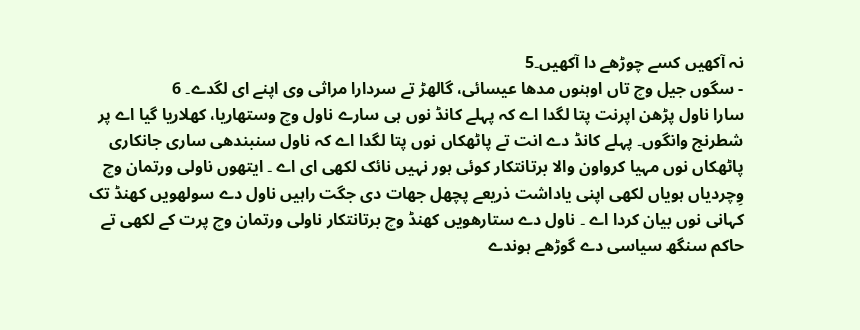نہ آکھیں کسے چوڑھے دا آکھیں۔5
- سگوں جیل وچ تاں اوہنوں مدھا عیسائی، گالھڑ تے سردارا مراثی وی اپنے ای لگدے۔ 6
سارا ناول پڑھن اپرنت پتا لگدا اے کہ پہلے کانڈ نوں ہی سارے ناول وچ وستھاریا، کھلاریا گیا اے پر شطرنج وانگوں۔ پہلے کانڈ دے انت تے پاٹھکاں نوں پتا لگدا اے کہ ناول سنبندھی ساری جانکاری پاٹھکاں نوں مہیا کرواون والا برتانتکار کوئی ہور نہیں نائک لکھی ای اے ۔ ایتھوں ناولی ورتمان وچ وِچردیاں ہویاں لکھی اپنی یاداشت ذریعے پچھل جھات دی جگت راہیں ناول دے سولھویں کھنڈ تک کہانی نوں بیان کردا اے ۔ ناول دے ستارھویں کھنڈ وچ برتانتکار ناولی ورتمان وچ پرت کے لکھی تے حاکم سنگھ سیاسی دے گوڑھے ہوندے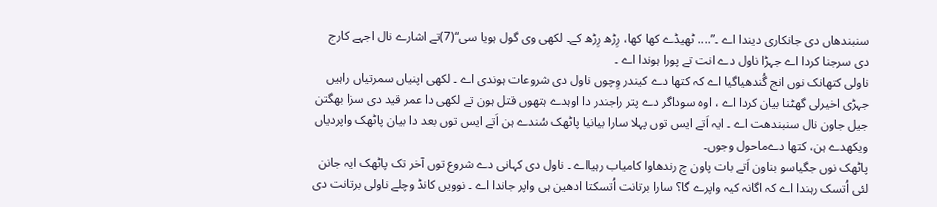سنبندھاں دی جانکاری دیندا اے ۔”.... ٹھیڈے کھا کھا، رِڑھ رِڑھ کے۔ لکھی وی گول ہویا سی“(7)تے اشارے نال اجہے کارج دی سرجنا کردا اے جہڑا ناول دے انت تے پورا ہوندا اے ۔
ناولی کتھانک نوں انج گُندھیاگیا اے کہ کتھا دے کیندر وِچوں ناول دی شروعات ہوندی اے ۔ لکھی اپنیاں سمرتیاں راہیں جہڑی اخیرلی گھٹنا بیان کردا اے ، اوہ سوداگر دے پتر راجندر دا اوہدے ہتھوں قتل ہون تے لکھی دا عمر قید دی سزا بھگتن جیل جاون نال سنبندھت اے ۔ ایہ اَتے ایس توں پہلا سارا بیانیا پاٹھک سُندے ہن اَتے ایس توں بعد دا بیان پاٹھک واپردیاں ویکھدے ہن، کتھا دےماحول وجوں۔
پاٹھک نوں جگیاسو بناون اَتے بات پاون چ رندھاوا کامیاب رہیااے ۔ ناول دی کہانی دے شروع توں آخر تک پاٹھک ایہ جانن لئی اُتسک رہندا اے کہ اگانہ کیہ واپرے گا؟ سارا برتانت اُتسکتا ادھین ہی واپر جاندا اے ۔ نوویں کانڈ وچلے ناولی برتانت دی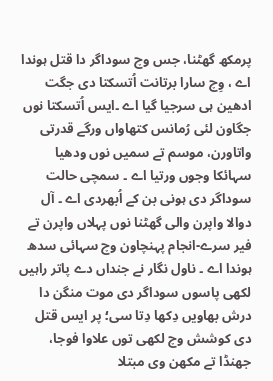پرمکھ گھٹنا، جس وچ سوداگر دا قتل ہوندا اے ، وِچ سارا برتانت اُتسکتا دی جگت ادھین ہی سرجیا گیا اے ۔ایس اُتسکتا نوں جگاون لئی رُمانس کتھاواں ورگے قدرتی واتاورن، موسم تے سمیں نوں ودھیا سہائکا وجوں ورتیا اے ۔ سمچی حالت سوداگر دی ہونی بن کے اُبھردی اے ۔ آل دوالا واپرن والی گھٹنا نوں پہلاں واپرن تے فیر سرے-انجام پہنچاون وچ سہائی سدھ ہوندا اے ۔ ناول نگار نے جنداں دے پاتر راہیں لکھی پاسوں سوداگر دی موت منگن دا درش بھاویں دِکھا دِتا سی؛ پر ایس قتل دی کوشش وچ لکھی توں علاوا فوجا، جھنڈا تے مکھن وی مبتلا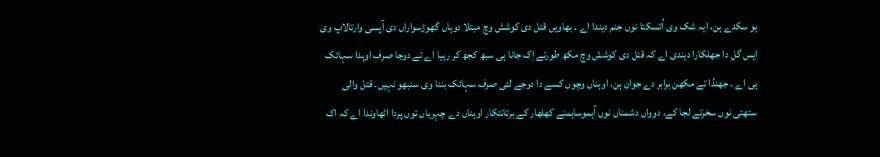ہو سکدے ہن، ایہ شک وی اُتسکتا نوں جنم دیندا اے ۔ بھاویں قتل دی کوشش وچ مبتلا دوہاں گھوڑسواراں دی آپسی وارتالاپ وی ایس گل دا جھلکارا دیندی اے کہ قتل دی کوشش وچ مکھ طورتے اِک جانا ہی سبھ کجھ کر رہیا اے تے دوجا صرف اوہدا سہائک ہی اے ۔ جھنڈا تے مکھن برابر دے جوان ہن، اوہناں وچوں کسے دا دوجے لئی صرف سہائک بننا وی سنبھو نہیں۔ قتل والی ستھتی نوں سخرتے لجا کے، دوواں دشمناں نوں آہموساہمنے کھلھار کے برتانتکار اوہناں دے چہریاں توں پردا اٹھاوندا اے کہ اک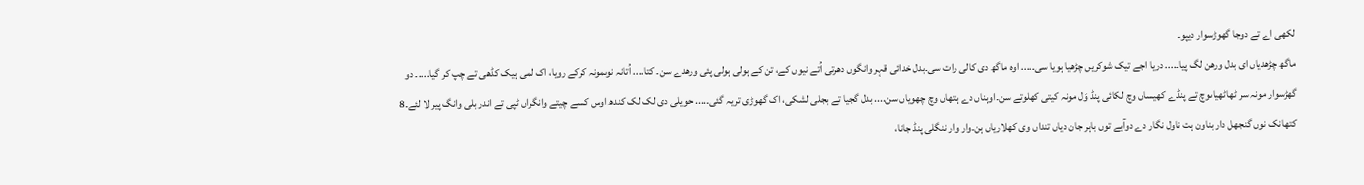لکھی اے تے دوجا گھوڑسوار دیپو۔
ماگھ چڑھدیاں ای بدل ورھن لگ پیا۔.... دریا اجے تیک شوکریں چڑھیا ہویا سی۔.... اوہ ماگھ دی کالی رات سی۔بدل خدائی قہر وانگوں دھرتی اُتے نیوں کے، تن کے ہولی ہولی پئی ورھدے سن۔ کتا.... اُتانہ نوںمونہ کرکے رویا، اک لمی ہیک کڈھی تے چپ کر گیا....۔ دو گھڑسوار مونہ سر ٹھاٹھیاںوچ تے پنڈے کھیساں وچ لکائی پنڈ وَل مونہ کیتی کھلوتے سن۔اوہناں دے ہتھاں وچ چھویاں سن.... بدل گجیا تے بجلی لشکی، اک گھوڑی تریہ گئی۔.... حویلی دی لک لک کندھ اوس کسے چیتے وانگراں ٹپی تے اندر بلی وانگ پیر لا لئے۔8
کتھانک نوں گنجھل دار بناون ہت ناول نگار دے دوآبے توں باہر جان دیاں تنداں وی کھلاریاں ہن۔وار وار ننگلی پنڈ جانا،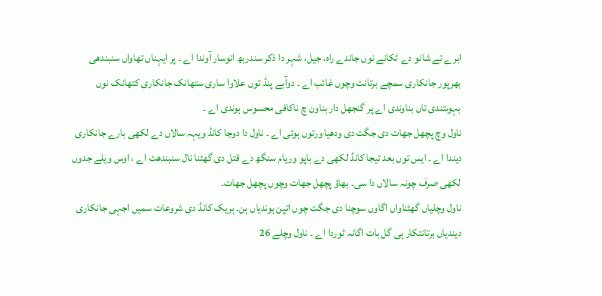ابرے تے شانو دے ٹکانے نوں جاندے راہ، جیل، شہر دا ذکر سندربھ انوسار آوندا اے ۔ پر ایہناں تھاواں سنبندھی بھرپور جانکاری سمچے برتانت وچوں غائب اے ۔ دوآبے پنڈ توں علاوا ساری ستھانک جانکاری کتھانک نوں بہوںتندی تاں بناوندی اے پر گنجھل دار بناون چ ناکافی محسوس ہوندی اے ۔
ناول وچ پچھل جھات دی جگت دی ودھیا ورتوں ہوئی اے ۔ ناول دا دوجا کانڈ ویہہ سالاں دے لکھی بارے جانکاری دیندا اے ۔ ایس توں بعد تیجا کانڈ لکھی دے باپو وریام سنگھ دے قتل دی گھٹنا نال سنبندھت اے ، اوس ویلے جدوں لکھی صرف چونہ سالاں دا سی۔ بھاؤ پچھل جھات وچوں پچھل جھات۔
ناول وچلیاں گھٹناواں اگاوں سوچنا دی جگت چوں اتپن ہوندیاں ہن۔ ہریک کانڈ دی شروعات سمیں اجہی جانکاری دیندیاں برتانتکار ہی گل بات اگانہ ٹوردا اے ۔ ناول وچلے 26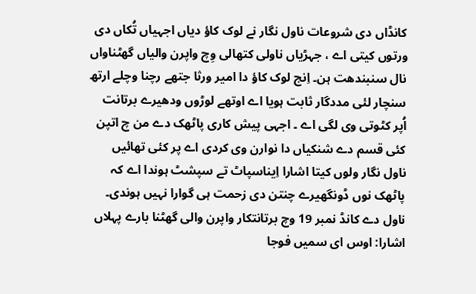کانڈاں دی شروعات ناول نگار نے لوک کاؤ دیاں اجہیاں تُکاں دی ورتوں کیتی اے ، جہڑیاں ناولی کتھالی وِچ واپرن والیاں گھٹناواں نال سنبندھت ہن۔ اِنج لوک کاؤ دا امیر ورثا جتھے رچنا وچلے ارتھ سنچار لئی مددگار ثابت ہویا اے اوتھے لوڑوں ودھیرے برتانت اُپر کٹوتی وی لگی اے ۔ اجہی پیش کاری پاٹھک دے من چ اتپن کئی قسم دے شنکیاں دا نوارن وی کردی اے پر کئی تھائیں ناول نگار ولوں کیتا اشارا اِیناسپاٹ تے سپشٹ ہوندا اے کہ پاٹھک نوں ڈونگھیرے چنتن دی زحمت ہی گوارا نہیں ہوندی۔
ناول دے کانڈ نمبر 19 وچ برتانتکار واپرن والی گھٹنا بارے پہلاں اشارا: اوس ای سمیں فوجا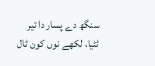سنگھ دے پسار دا تیر ٹٹیا، لکھے نوں کون ٹال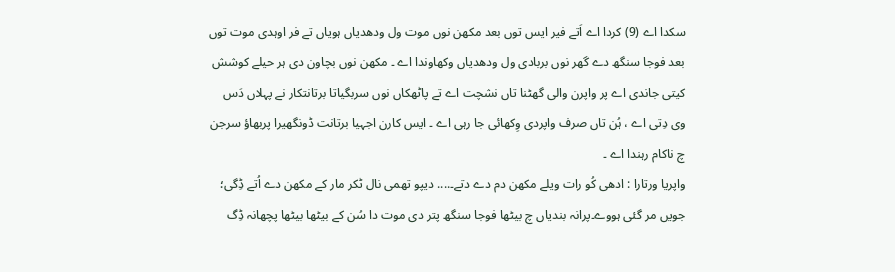سکدا اے (9) کردا اے اَتے فیر ایس توں بعد مکھن نوں موت ول ودھدیاں ہویاں تے فر اوہدی موت توں بعد فوجا سنگھ دے گھر نوں بربادی ول ودھدیاں وکھاوندا اے ۔ مکھن نوں بچاون دی ہر حیلے کوشش کیتی جاندی اے پر واپرن والی گھٹنا تاں نشچت اے تے پاٹھکاں نوں سربگیاتا برتانتکار نے پہلاں دَس وی دِتی اے ، ہُن تاں صرف واپردی وِکھائی جا رہی اے ۔ ایس کارن اجہیا برتانت ڈونگھیرا پربھاؤ سرجن چ ناکام رہندا اے ۔
واپریا ورتارا : ادھی کُو رات ویلے مکھن دم دے دتے۔.... دیپو تھمی نال ٹکر مار کے مکھن دے اُتے ڈِگی؛ جویں مر گئی ہووے۔پرانہ بندیاں چ بیٹھا فوجا سنگھ پتر دی موت دا سُن کے بیٹھا بیٹھا پچھانہ ڈِگ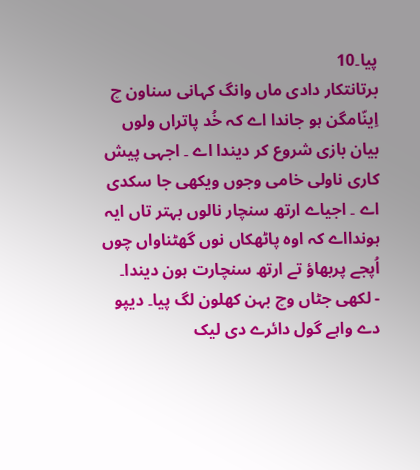پیا۔10
برتانتکار دادی ماں وانگ کہانی سناون چ اِینّامگن ہو جاندا اے کہ خُد پاتراں ولوں بیان بازی شروع کر دیندا اے ۔ اجہی پیش کاری ناولی خامی وجوں ویکھی جا سکدی اے ۔ اجیاے ارتھ سنچار نالوں بہتر تاں ایہ ہوندااے کہ اوہ پاٹھکاں نوں گھٹناواں چوں اُپجے پربھاؤ تے ارتھ سنچارت ہون دیندا۔
- لکھی جٹاں وچ بہن کھلون لگ پیا۔ دیپو دے واہے گول دائرے دی لیک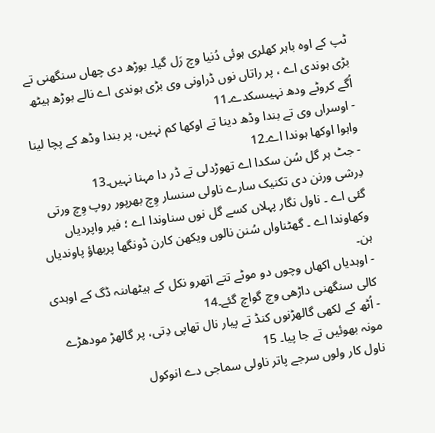ٹپ کے اوہ باہر کھلری ہوئی دُنیا وچ رَل گیا۔ بوڑھ دی چھاں سنگھنی تے بڑی ہوندی اے ، پر راتاں نوں ڈراونی وی بڑی ہوندی اے نالے بوڑھ ہیٹھ اُگے کروٹے ودھ نہیںسکدے۔11
- اوسراں وی تے بندا وڈھ دینا تے اوکھا کم نہیں، پر بندا وڈھ کے پچا لینا واہوا اوکھا ہوندا اے۔12
- جٹ ہر گل سُن سکدا اے تھوڑدلی تے ڈر دا مہنا نہیں۔13
دِرشی ورنن دی تکنیک سارے ناولی سنسار وِچ بھرپور روپ وِچ ورتی گئی اے ۔ ناول نگار پہلاں کسے گل نوں سناوندا اے ؛ فیر واپردیاں وکھاوندا اے ۔ گھٹناواں سُنن نالوں ویکھن کارن ڈونگھا پربھاؤ پاوندیاں ہن۔
- اوہدیاں اکھاں وچوں دو موٹے تتے اتھرو نکل کے ہیٹھاںنہ ڈگ کے اوہدی کالی سنگھنی داڑھی وچ گواچ گئے۔14
- اُٹھ کے لکھی گالھڑنوں کنڈ تے پیار نال تھاپی دِتی، پر گالھڑ مودھڑے مونہ بھوئیں تے جا پیا۔ 15
ناول کار ولوں سرجے پاتر ناولی سماجی دے انوکول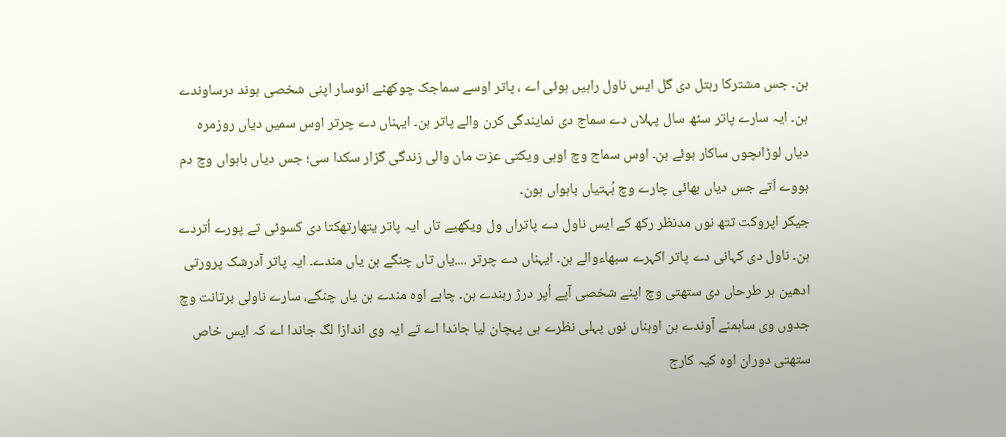ہن۔ جس مشترکا رہتل دی گل ایس ناول راہیں ہوئی اے ، پاتر اوسے سماجک چوکھٹے انوسار اپنی شخصی ہوند درساوندے ہن۔ ایہ سارے پاتر سٹھ سال پہلاں دے سماج دی نمایندگی کرن والے پاتر ہن۔ ایہناں دے چرتر اوس سمیں دیاں روزمرہ دیاں لوڑاںچوں ساکار ہوئے ہن۔ اوس سماج وچ اوہی ویکتی عزت مان والی زندگی گزار سکدا سی؛ جس دیاں باہواں وچ دم ہووے اَتے جس دیاں بھائی چارے وچ بُہتیاں باہواں ہون۔
جیکر اپروکت تتھ نوں مدنظر رکھ کے ایس ناول دے پاتراں ول ویکھیے تاں ایہ پاتر یتھارتھکتا دی کسوٹی تے پورے اُتردے ہن۔ ناول دی کہانی دے پاتر اکہرے سبھاءوالے ہن۔ ایہناں دے چرتر ....یاں تاں چنگے ہن یاں مندے۔ ایہ پاتر آدرشک پرورتی ادھین ہر طرحاں دی ستھتی وچ اپنے شخصی آپے اُپر درڑ رہندے ہن۔ چاہے اوہ مندے ہن یاں چنگے، سارے ناولی برتانت وچ جدوں وی ساہمنے آوندے ہن اوہناں نوں پہلی نظرے ہی پہچان لیا جاندا اے تے ایہ وی اندازا لگ جاندا اے کہ ایس خاص ستھتی دوران اوہ کیہ کارج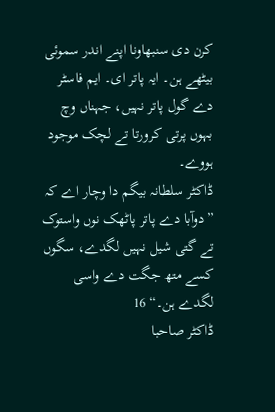کرن دی سنبھاونا اپنے اندر سموئی بیٹھے ہن۔ ایہ پاتر ای۔ ایم فاسٹر دے گول پاتر نہیں، جہناں وچ بہوں پرتی کرورتا تے لچک موجود ہووے۔
ڈاکٹر سلطانہ بیگم دا وچار اے کہ ”دوآبا دے پاتر پاٹھک نوں واستوک تے گتی شیل نہیں لگدے، سگوں کسے متھ جگت دے واسی لگدے ہن۔“ 16
ڈاکٹر صاحبا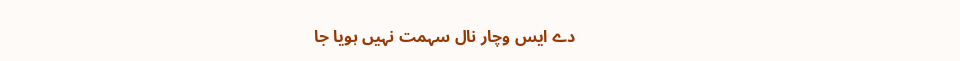دے ایس وچار نال سہمت نہیں ہویا جا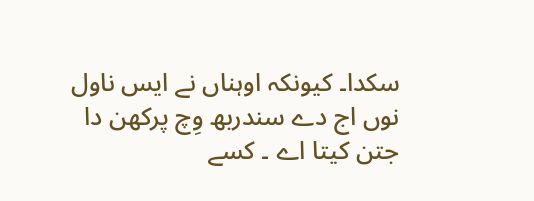سکدا۔ کیونکہ اوہناں نے ایس ناول نوں اج دے سندربھ وِچ پرکھن دا جتن کیتا اے ۔ کسے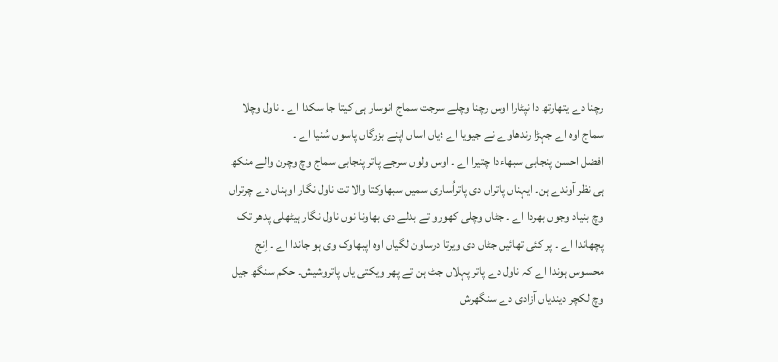رچنا دے یتھارتھ دا نپٹارا اوس رچنا وچلے سرجت سماج انوسار ہی کیتا جا سکدا اے ۔ ناول وچلا سماج اوہ اے جہڑا رندھاوے نے جیویا اے ؛یاں اساں اپنے بزرگاں پاسوں سُنیا اے ۔
افضل احسن پنجابی سبھاءدا چتیرا اے ۔ اوس ولوں سرجے پاتر پنجابی سماج وچ وچرن والے منکھ ہی نظر آوندے ہن۔ ایہناں پاتراں دی پاتراُساری سمیں سبھاوکتا والا تت ناول نگار اوہناں دے چرتراں وچ بنیاد وجوں بھردا اے ۔ جٹاں وچلی کھورو تے بدلے دی بھاونا نوں ناول نگار ہیٹھلی پدھر تک پچھاندا اے ۔ پر کئی تھائیں جٹاں دی ویرتا درساون لگیاں اوہ اپبھاوک وی ہو جاندا اے ۔ اِنج محسوس ہوندا اے کہ ناول دے پاتر پہلاں جٹ ہن تے پھر ویکتی یاں پاتروشیش۔ حکم سنگھ جیل وچ لکچر دیندیاں آزادی دے سنگھرش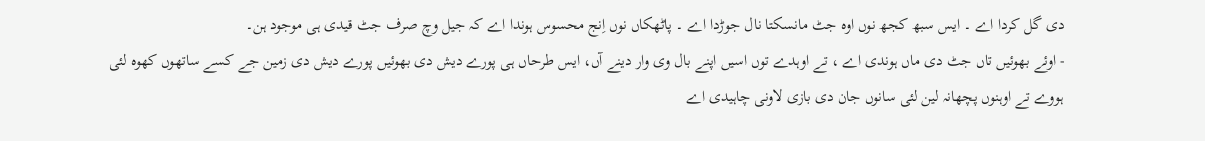دی گل کردا اے ۔ ایس سبھ کجھ نوں اوہ جٹ مانسکتا نال جوڑدا اے ۔ پاٹھکاں نوں اِنج محسوس ہوندا اے کہ جیل وچ صرف جٹ قیدی ہی موجود ہن۔
- اوئے بھوئیں تاں جٹ دی ماں ہوندی اے ، تے اوہدے توں اسیں اپنے بال وی وار دینے آں، ایس طرحاں ہی پورے دیش دی بھوئیں پورے دیش دی زمین جے کسے ساتھوں کھوہ لئی ہووے تے اوہنوں پچھانہ لین لئی سانوں جان دی بازی لاونی چاہیدی اے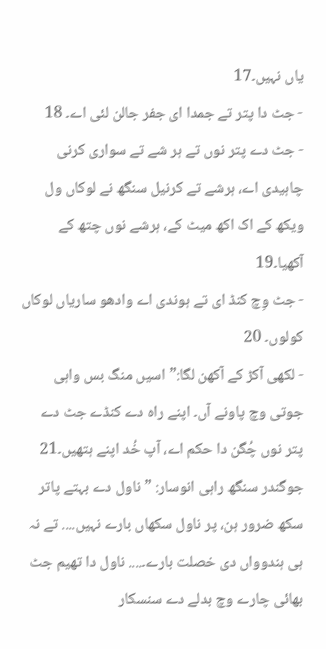یاں نہیں۔17
- جٹ دا پتر تے جمدا ای جفر جالن لئی اے۔ 18
- جٹ دے پتر نوں تے ہر شے تے سواری کرنی چاہیدی اے، ہرشے تے کرنیل سنگھ نے لوکاں ول ویکھ کے اک اکھ میٹ کے، ہرشے نوں چتھ کے آکھیا۔19
- جٹ وِچ کنڈ ای تے ہوندی اے وادھو ساریاں لوکاں کولوں۔ 20
- لکھی آکڑ کے آکھن لگا:”اسیں منگ بس واہی جوتی وچ پاونے آں۔ اپنے راہ دے کنڈے جٹ دے پتر نوں چُگن دا حکم اے، آپ خُد اپنے ہتھیں۔21
جوگندر سنگھ راہی انوسار: ”ناول دے بہتے پاتر سکھ ضرور ہن، پر ناول سکھاں بارے نہیں.... تے نہ ہی ہندوواں دی خصلت بارے۔.... ناول دا تھیم جٹ بھائی چارے وچ بدلے دے سنسکار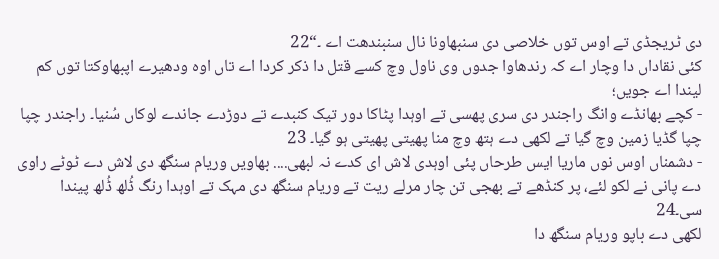دی ٹریجڈی تے اوس توں خلاصی دی سنبھاونا نال سنبندھت اے ۔“22
کئی نقاداں دا وچار اے کہ رندھاوا جدوں وی ناول وچ کسے قتل دا ذکر کردا اے تاں اوہ ودھیرے اپبھاوکتا توں کم لیندا اے جویں؛
- کچے بھانڈے وانگ راجندر دی سری پھسی تے اوہدا پٹاکا دور تیک کنبدے تے دوڑدے جاندے لوکاں سُنیا۔ راجندر چپا چپا گڈیا زمین وچ گیا تے لکھی دے ہتھ وچ منا پھیتی پھیتی ہو گیا۔ 23
- دشمناں اوس نوں ماریا ایس طرحاں پئی اوہدی لاش ای کدے نہ لبھی.... بھاویں وریام سنگھ دی لاش دے ٹوٹے راوی دے پانی نے لکو لئے، پر کنڈھے تے بھجی تن چار مرلے ریت تے وریام سنگھ دی مہک تے اوہدا رنگ ڈُلھ ڈُلھ پیندا سی۔24
لکھی دے باپو وریام سنگھ دا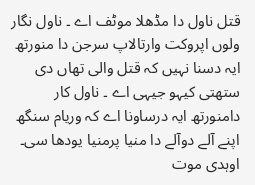قتل ناول دا مڈھلا موٹف اے ۔ ناول نگار ولوں اپروکت وارتالاپ سرجن دا منورتھ ایہ دسنا نہیں کہ قتل والی تھاں دی ستھتی کیہو جیہی اے ۔ ناول کار دامنورتھ ایہ درساونا اے کہ وریام سنگھ اپنے آلے دوآلے دا منیا پرمنیا یودھا سی۔ اوہدی موت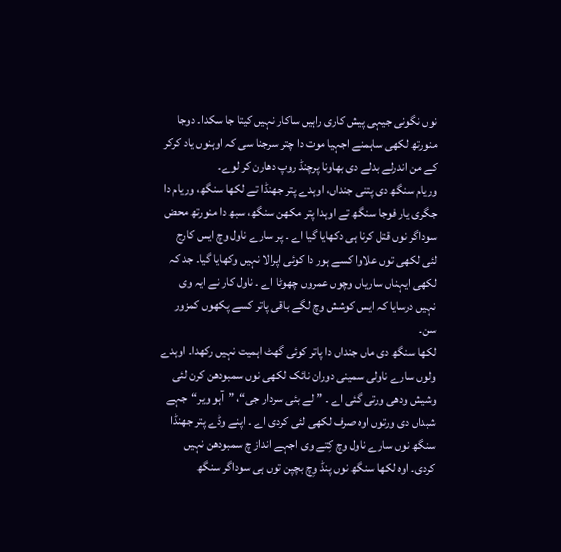نوں نگونی جیہی پیش کاری راہیں ساکار نہیں کیتا جا سکدا۔ دوجا منورتھ لکھی ساہمنے اجہیا موت دا چتر سرجنا سی کہ اوہنوں یاد کرکر کے من اندرلے بدلے دی بھاونا پرچنڈ روپ دھارن کر لوے۔
وریام سنگھ دی پتنی جنداں، اوہدے پتر جھنڈا تے لکھا سنگھ، وریام دا جگری یار فوجا سنگھ تے اوہدا پتر مکھن سنگھ، سبھ دا منورتھ محض سوداگر نوں قتل کرنا ہی دکھایا گیا اے ۔ پر سارے ناول وچ ایس کارج لئی لکھی توں علاوا کسے ہور دا کوئی اپرالا نہیں وکھایا گیا۔ جد کہ لکھی ایہناں ساریاں وچوں عمروں چھوٹا اے ۔ ناول کار نے ایہ وی نہیں درسایا کہ ایس کوشش وچ لگے باقی پاتر کسے پکھوں کمزور سن۔
لکھا سنگھ دی ماں جنداں دا پاتر کوئی گھٹ اہمیت نہیں رکھدا۔ اوہدے ولوں سارے ناولی سمینی دوران نائک لکھی نوں سمبودھن کرن لئی وشیش ودھی ورتی گئی اے ۔ ”لے بئی سردار جی“، ”آہو ویر“جہے شبداں دی ورتوں اوہ صرف لکھی لئی کردی اے ۔ اپنے وڈے پتر جھنڈا سنگھ نوں سارے ناول وچ کِتے وی اجہے انداز چ سمبودھن نہیں کردی۔ اوہ لکھا سنگھ نوں پنڈ وِچ بچپن توں ہی سوداگر سنگھ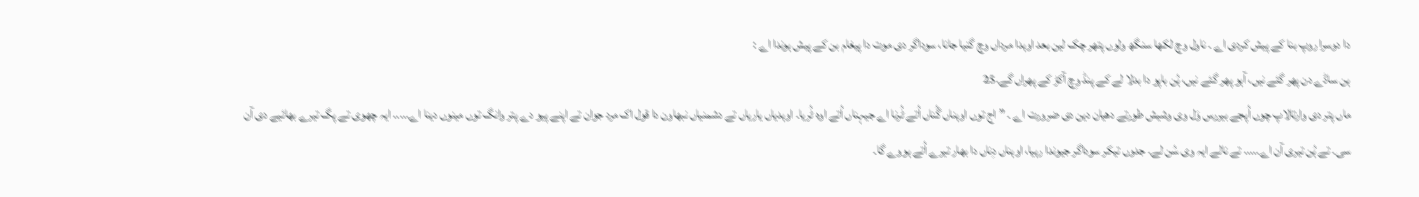دا دوسرا روپ بنا کے پیش کردی اے ۔ ناول وچ لکھا سنگھ ولوں پتھر چک لین بعد اوہدا مرداں وچ گنیا جانا، سوداگر دی موت دا پیغام بن کے پیش ہوندا اے :
ہن ساڈے دن پھر گئے نیں، آہو پھر گئے نیں، ہُن باپو دا بدلا لے کے پنڈ وِچ آکڑ کے پھراں گے۔25
ماں پتر دی وارتالاپ چوں اُپجے بیررس وَل وی وشیش طورتے دھیان دین دی ضرورت اے ۔ ”اج توں اوہناں گُناں اُتے ٹُرنا اے جیہناں اُتے اوہ ٹُریا۔ اوہدیاں یاریاں تے دشمنیاں نبھاون دا قول اک مرد جوان تے اپنے پیو دے پتر وانگ توں مینوں دینا اے۔.... ایہ چھوی تے پگ تیرے بھائیے دی آن سی۔ تے ہُن تیری آن اے۔.... تے نالے ایہ وی سُن لے۔ جدوں تیکر سوداگر جیوندا رہیا، اوہناں دِناں دا بھار تیرے اُتے ہووے گا۔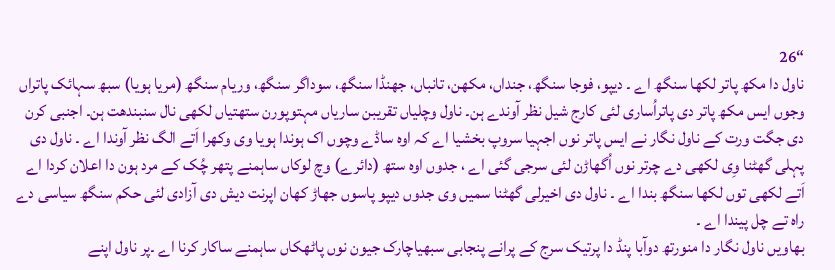“26
ناول دا مکھ پاتر لکھا سنگھ اے ۔ دیپو، فوجا سنگھ، جنداں، مکھن، تانباں، جھنڈا سنگھ، سوداگر سنگھ، وریام سنگھ (مریا ہویا) سبھ سہائک پاتراں وجوں ایس مکھ پاتر دی پاتراُساری لئی کارج شیل نظر آوندے ہن۔ ناول وچلیاں تقریبن ساریاں مہتوپورن ستھتیاں لکھی نال سنبندھت ہن۔ اجنبی کرن دی جگت ورت کے ناول نگار نے ایس پاتر نوں اجہیا سروپ بخشیا اے کہ اوہ ساڈے وچوں اک ہوندا ہویا وی وکھرا اَتے الگ نظر آوندا اے ۔ ناول دی پہلی گھٹنا وِی لکھی دے چرتر نوں اُگھاڑن لئی سرجی گئی اے ، جدوں اوہ ستھ (دائرے) وچ لوکاں ساہمنے پتھر چُک کے مرد ہون دا اعلان کردا اے اَتے لکھی توں لکھا سنگھ بندا اے ۔ ناول دی اخیرلی گھٹنا سمیں وی جدوں دیپو پاسوں جھاڑ کھان اپرنت دیش دی آزادی لئی حکم سنگھ سیاسی دے راہ تے چل پیندا اے ۔
بھاویں ناول نگار دا منورتھ دوآبا پنڈ دا پرتیک سرج کے پرانے پنجابی سبھیاچارک جیون نوں پاٹھکاں ساہمنے ساکار کرنا اے ۔پر ناول اپنے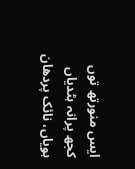ایس منورتھ توں کجھ پرانہ ہٹدیاں ہویاں، نائک پردھان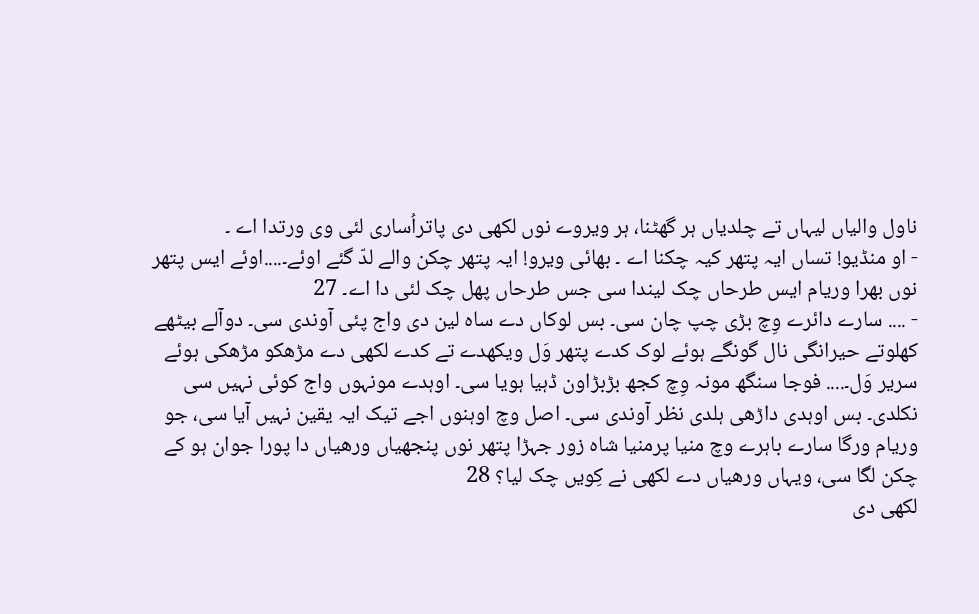ناول والیاں لیہاں تے چلدیاں ہر گھٹنا، ہر ویروے نوں لکھی دی پاتراُساری لئی وی ورتدا اے ۔
- او منڈیو! تساں ایہ پتھر کیہ چکنا اے ۔ بھائی ویرو! ایہ پتھر چکن والے لدّ گئے اوئے۔....اوئے ایس پتھر نوں بھرا وریام ایس طرحاں چک لیندا سی جس طرحاں پھل چک لئی دا اے۔ 27
- .... سارے دائرے وِچ بڑی چپ چان سی۔ بس لوکاں دے ساہ لین دی واج پئی آوندی سی۔ دوآلے بیٹھے کھلوتے حیرانگی نال گونگے ہوئے لوک کدے پتھر وَل ویکھدے تے کدے لکھی دے مڑھکو مڑھکی ہوئے سریر وَل۔.... فوجا سنگھ مونہ وِچ کجھ بڑبڑاون ڈہیا ہویا سی۔ اوہدے مونہوں واج کوئی نہیں سی نکلدی۔ بس اوہدی داڑھی ہلدی نظر آوندی سی۔ اصل وچ اوہنوں اجے تیک ایہ یقین نہیں آیا سی، جو وریام ورگا سارے باہرے وچ منیا پرمنیا شاہ زور جہڑا پتھر نوں پنجھیاں ورھیاں دا پورا جوان ہو کے چکن لگا سی، ویہاں ورھیاں دے لکھی نے کِویں چک لیا؟ 28
لکھی دی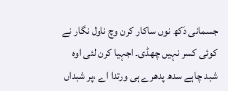جسمانی دَکھ نوں ساکار کرن وچ ناول نگار نے کوئی کسر نہیں چھڈی۔ اجہیا کرن لئی اوہ شبد چاہے سدھ پدھرے ہی ورتدا اے ،پر شبداں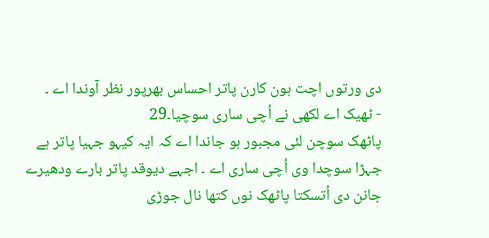دی ورتوں اچت ہون کارن پاتر احساس بھرپور نظر آوندا اے ۔
- ٹھیک اے لکھی نے اُچی ساری سوچیا۔29
پاٹھک سوچن لئی مجبور ہو جاندا اے کہ ایہ کیہو جہیا پاتر ہے جہڑا سوچدا وی اُچی ساری اے ۔ اجہے دیوقد پاتر بارے ودھیرے جانن دی اُتسکتا پاٹھک نوں کتھا نال جوڑی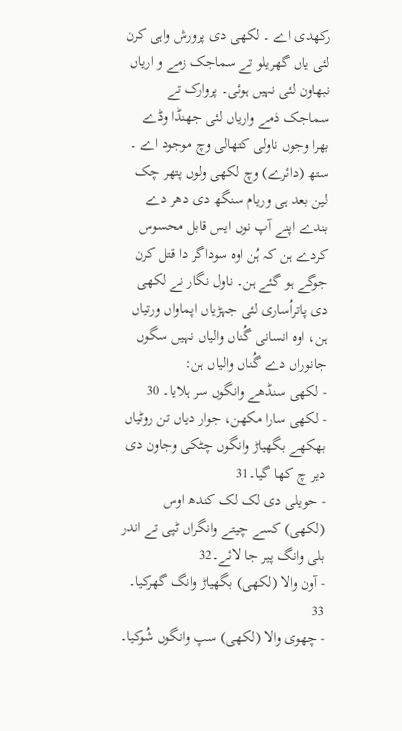رکھدی اے ۔ لکھی دی پرورش واہی کرن لئی یاں گھریلو تے سماجک زمے و اریاں نبھاون لئی نہیں ہوئی۔ پروارک تے سماجک ذمے واریاں لئی جھنڈا وڈے بھرا وجوں ناولی کتھالی وچ موجود اے ۔ ستھ (دائرے) وچ لکھی ولوں پتھر چک لین بعد ہی وریام سنگھ دی دھر دے بندے اپنے آپ نوں ایس قابل محسوس کردے ہن کہ ہُن اوہ سوداگر دا قتل کرن جوگے ہو گئے ہن۔ ناول نگار نے لکھی دی پاتراُساری لئی جہڑیاں اپماواں ورتیاں ہن، اوہ انسانی گُناں والیاں نہیں سگوں جانوراں دے گُناں والیاں ہن:
- لکھی سنڈھے وانگوں سر ہلایا۔ 30
- لکھی سارا مکھن، جوار دیاں تن روٹیاں بھکھے بگھیاڑ وانگوں چٹکی وجاون دی دیر چ کھا گیا۔31
- حویلی دی لک لک کندھ اوس (لکھی) کسے چیتے وانگراں ٹپی تے اندر بلی وانگ پیر جا لائے۔32
- آون والا (لکھی) بگھیاڑ وانگ گھرکیا۔ 33
- چھوی والا (لکھی) سپ وانگوں شُوکیا۔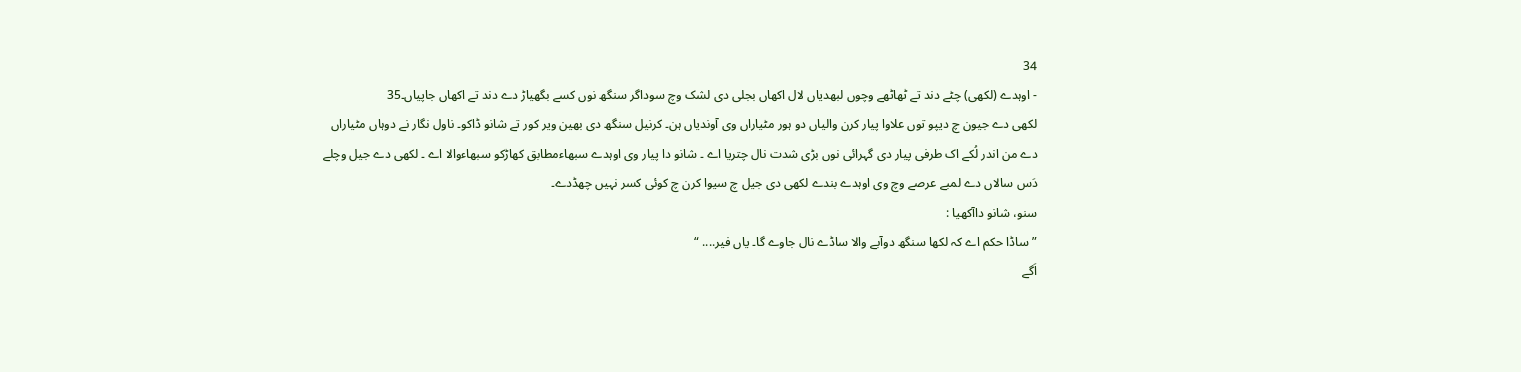34
- اوہدے (لکھی) چٹے دند تے ٹھاٹھے وچوں لبھدیاں لال اکھاں بجلی دی لشک وچ سوداگر سنگھ نوں کسے بگھیاڑ دے دند تے اکھاں جاپیاں۔35
لکھی دے جیون چ دیپو توں علاوا پیار کرن والیاں دو ہور مٹیاراں وی آوندیاں ہن۔ کرنیل سنگھ دی بھین ویر کور تے شانو ڈاکو۔ ناول نگار نے دوہاں مٹیاراں دے من اندر لُکے اک طرفی پیار دی گہرائی نوں بڑی شدت نال چتریا اے ۔ شانو دا پیار وی اوہدے سبھاءمطابق کھاڑکو سبھاءوالا اے ۔ لکھی دے جیل وچلے دَس سالاں دے لمبے عرصے وچ وی اوہدے بندے لکھی دی جیل چ سیوا کرن چ کوئی کسر نہیں چھڈدے۔
سنو، شانو داآکھیا :
”ساڈا حکم اے کہ لکھا سنگھ دوآبے والا ساڈے نال جاوے گا۔ یاں فیر.... “
اَگے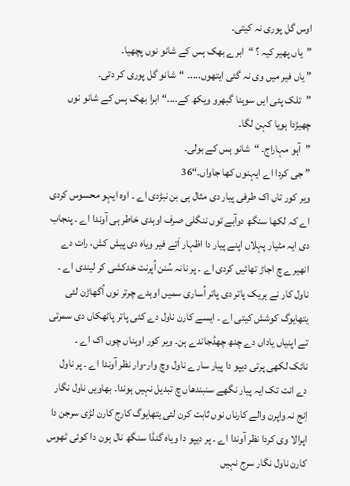اوس گل پوری نہ کیتی۔
”یاں پھیر کیہ ؟ “ابرے بھک ہس کے شانو نوں پچھیا۔
” یاں فیر میں وی نہ گئی ایتھوں....۔ “شانو گل پوری کر دتی۔
”تلک پئی ایں سوہنا گبھرو ویکھ کے....“ ابرا بھک ہس کے شانو نوں چھیڑدا ہویا کہن لگا۔
”آہو مہاراج۔ “شانو ہس کے بولی۔
” جی کردا اے ایہنوں کھا جاواں۔“36
ویر کور تاں اک طرفی پیار دی مثال ہی بن نبڑدی اے ۔ اوہ ایہو محسوس کردی اے کہ لکھا سنگھ دوآبے توں ننگلی صرف اوہدی خاطر ہی آوندا اے ۔ پنجاب دی ایہ مٹیار پہلاں اپنے پیار دا اظہار اَتے فیر ویاہ دی پیش کش، رات دے انھیرے چ اجاڑ تھائیں کردی اے ۔ پر نانہ سُنن اُپرنت خدکشی کر لیندی اے ۔ ناول کار نے ہریک پاتر دی پاتر اُساری سمیں اوہدے چرتر نوں اُگھاڑن لئی یتھایوگ کوشش کیتی اے ۔ ایسے کارن ناول دے کئی پاتر پاٹھکاں دی سمرتی تے اپنیاں یاداں دے چنھ چھڈجاندے ہن۔ ویر کور اوہناں چوں اک اے ۔
نائک لکھی پرتی دیپو دا پیار سارے ناول وچ وار-وار نظر آوندا اے ۔ پر ناول دے انت تک ایہ پیار نگھے سنبندھاں چ تبدیل نہیں ہوندا۔ بھاویں ناول نگار اِنج نہ واپرن والے کارناں نوں ثابت کرن لئی یتھایوگ کارج کارن لڑی سرجن دا اپرالا وی کردا نظر آوندا اے ۔ پر دیپو دا ویاہ گنڈا سنگھ نال ہون دا کوئی ٹھوس کارن ناول نگار سرج نہیں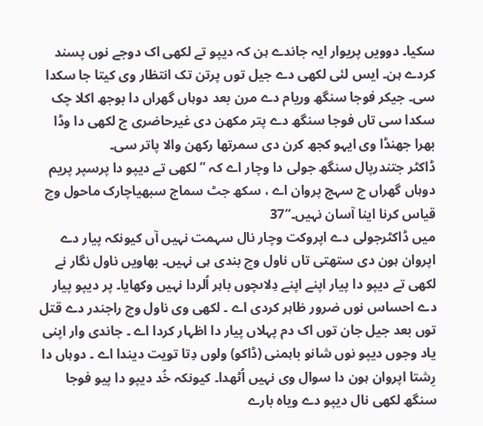سکیا۔ دوویں پریوار ایہ جاندے ہن کہ دیپو تے لکھی اک دوجے نوں پسند کردے ہن۔ ایس لئی لکھی دے جیل توں پرتن تک انتظار وی کیتا جا سکدا سی۔ جیکر فوجا سنگھ وریام دے مرن بعد دوہاں گھراں دا بوجھ اکلا چک سکدا سی تاں فوجا سنگھ دے پتر مکھن دی غیرحاضری چ لکھی دا وڈا بھرا جھنڈا وی ایہو کجھ کرن دی سمرتھا رکھن والا پاتر سی۔
ڈاکٹر جتندرپال سنگھ جولی دا وچار اے کہ ”لکھی تے دیپو دا پرسپر پریم دوہاں گھراں چ سہج پروان اے ، سکھ جٹ سماج سبھیاچارک ماحول وچ قیاس کرنا اینا آسان نہیں۔“37
میں ڈاکٹرجولی دے اپروکت وچار نال سہمت نہیں آں کیونکہ پیار دے اپروان ہون دی ستھتی تاں ناول وچ بندی ہی نہیں۔ بھاویں ناول نگار نے لکھی تے دیپو دا پیار اپنے اپنے دِلاںچوں باہر اُلردا نہیں وکھایا۔ پر دیپو پیار دے احساس نوں ضرور ظاہر کردی اے ۔ لکھی وی ناول وچ راجندر دے قتل توں بعد جیل جان توں اک دم پہلاں پیار دا اظہار کردا اے ۔ جاندی وار اپنی یاد وجوں دیپو نوں شانو باہمنی (ڈاکو) ولوں دِتا تویت دیندا اے ۔ دوہاں دا رِشتا اپروان ہون دا سوال وی نہیں اُٹھدا۔ کیونکہ خُد دیپو دا پیو فوجا سنگھ لکھی نال دیپو دے ویاہ بارے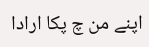اپنے من چ پکا ارادا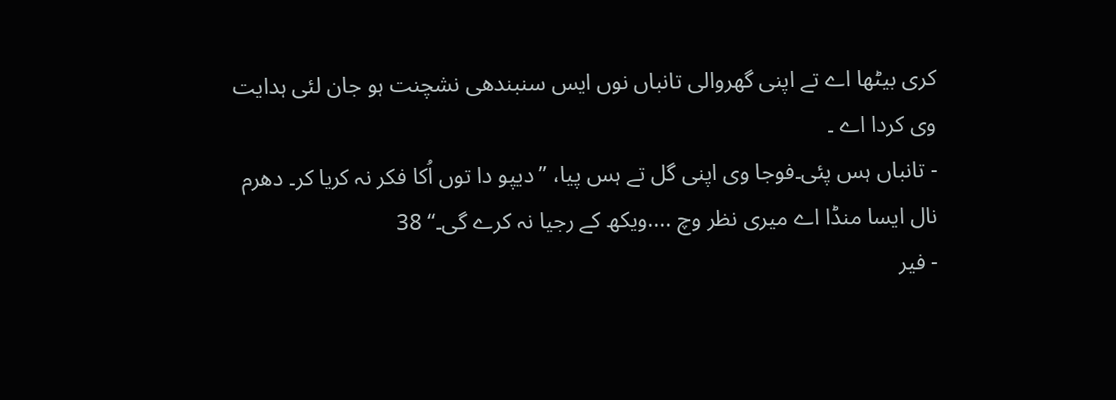کری بیٹھا اے تے اپنی گھروالی تانباں نوں ایس سنبندھی نشچنت ہو جان لئی ہدایت وی کردا اے ۔
- تانباں ہس پئی۔فوجا وی اپنی گل تے ہس پیا، ”دیپو دا توں اُکا فکر نہ کریا کر۔ دھرم نال ایسا منڈا اے میری نظر وچ ....ویکھ کے رجیا نہ کرے گی۔“ 38
- فیر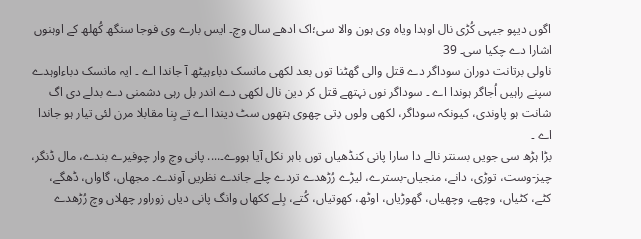اگوں دیپو جیہی کُڑی نال اوہدا ویاہ وی ہون والا سی؛اک ادھے سال وچ۔ ایس بارے وی فوجا سنگھ کُھلھ کے اوہنوں اشارا دے چکیا سی۔ 39
ناولی برتانت دوران سوداگر دے قتل والی گھٹنا توں بعد لکھی مانسک دباءہیٹھ آ جاندا اے ۔ ایہ مانسک دباءاوہدے سپنے راہیں اُجاگر ہوندا اے ۔ سوداگر نوں نہتھے قتل کر دین نال لکھی دے اندر بل رہی دشمنی دے بدلے دی اگ شانت ہو پاوندی، کیونکہ سوداگر، لکھی ولوں دِتی چھوی ہتھوں سٹ دیندا اے تے بِنا مقابلا مرن لئی تیار ہو جاندا اے ۔
بڑا ہڑھ سی جویں بسنتر نالے دا سارا پانی کنڈھیاں توں باہر نکل آیا ہووے۔.... پانی وچ وار چوفیرے بندے، مال ڈنگر، چیز-وست، توڑی، دانے، منجیاں-بسترے، لیڑے رُڑھدے تردے چلے جاندے نظریں آوندے۔ مجھاں، گاواں، ڈھگے، کٹے، کٹیاں، وچھے، وچھیاں، گھوڑیاں، اوٹھ، کھوتیاں، کُتے، بِلے ککھاں وانگ پانی دیاں زوراور چھلاں وچ رُڑھدے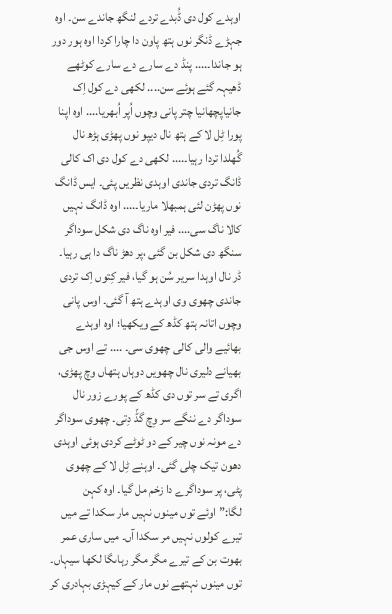اوہدے کول دی ڈُبدے تردے لنگھ جاندے سن۔ اوہ جہڑے ڈنگر نوں ہتھ پاون دا چارا کردا اوہ ہور دور ہو جاندا۔.... پنڈ دے سارے دے سارے کوٹھے ڈھیہہ گئے ہوئے سن.... لکھی دے کول اِک جانیاپچھانیا چتر پانی وچوں اُپر اُبھریا.... اوہ اپنا پورا ٹِل لا کے ہتھ نال دیپو نوں پھڑی ہڑھ نال گُھلدا تردا رہیا۔.... لکھی دے کول دی اک کالی ڈانگ تردی جاندی اوہدی نظریں پئی۔ ایس ڈانگ نوں پھڑن لئی ہمبھلا ماریا۔.... اوہ ڈانگ نہیں کالا ناگ سی.... فیر اوہ ناگ دی شکل سوداگر سنگھ دی شکل بن گئی ،پر دھڑ ناگ دا ہی رہیا۔ ڈر نال اوہدا سریر سُن ہو گیا، فیر کِتوں اِک تردی جاندی چھوی وی اوہدے ہتھ آ گئی۔ اوس پانی وچوں اتانہ ہتھ کڈھ کے ویکھیا؛ اوہ اوہدے بھائیے والی کالی چھوی سی۔ .... تے اوس جی بھیانے دلیری نال چھویں دوہاں ہتھاں وچ پھڑی، اگری تے سر توں دی کڈھ کے پورے زور نال سوداگر دے ننگے سر وِچ گڈّ دِتی۔ چھوی سوداگر دے مونہ نوں چیر کے دو ٹوٹے کردی ہوئی اوہدی دھون تیک چلی گئی۔ اوہنے ٹِل لا کے چھوی پٹی، پر سوداگرے دا زخم مل گیا۔ اوہ کہن لگا:”اوئے توں مینوں نہیں مار سکدا تے میں تیرے کولوں نہیں مر سکدا آں۔ میں ساری عمر بھوت بن کے تیرے مگر مگر رہاںگا لکھا سیہاں۔ توں مینوں نہتھے نوں مار کے کیہڑی بہادری کر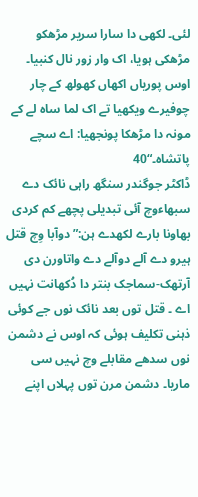لئی۔ لکھی دا سارا سریر مڑھکو مڑھکی ہویا، اک وار زور نال کنبیا۔ اوس پوریاں اکھاں کھولھ کے چار چوفیرے ویکھیا تے اک لما ساہ لے کے مونہ دا مڑھکا پونجھیا: اے سچے پاتشاہ۔“40
ڈاکٹر جوگندر سنگھ راہی نائک دے سبھاءوچ آئی تبدیلی پچھے کم کردی بھاونا بارے لکھدے ہن:”دوآبا وِچ قتل ہیرو دے آلے دوآلے دے واتاورن دی آرتھک-سماجک بنتر دا دُکھانت نہیں اے ۔ قتل توں بعد نائک نوں جے کوئی ذہنی تکلیف ہوئی کہ اوس نے دشمن نوں سدھے مقابلے وچ نہیں سی ماریا۔ دشمن مرن توں پہلاں اپنے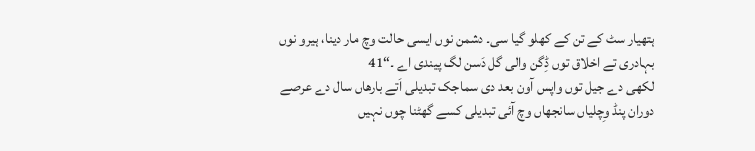ہتھیار سٹ کے تن کے کھلو گیا سی۔ دشمن نوں ایسی حالت وچ مار دینا، ہیرو نوں بہادری تے اخلاق توں ڈِگن والی گل دَسن لگ پیندی اے ۔“41
لکھی دے جیل توں واپس آون بعد دی سماجک تبدیلی اَتے بارھاں سال دے عرصے دوران پنڈ وِچلیاں سانجھاں وچ آئی تبدیلی کسے گھٹنا چوں نہیں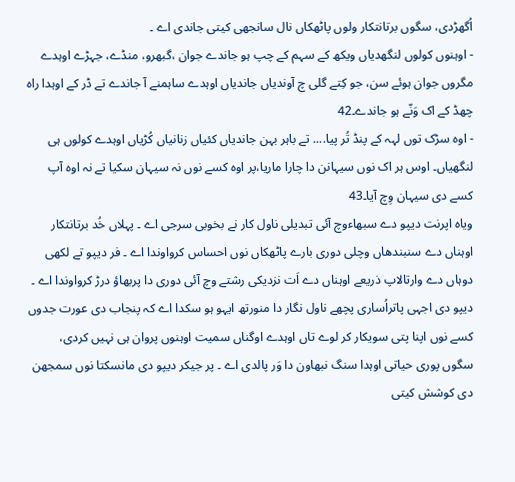اُگھڑدی، سگوں برتانتکار ولوں پاٹھکاں نال سانجھی کیتی جاندی اے ۔
- اوہنوں کولوں لنگھدیاں ویکھ کے سہم کے چپ ہو جاندے جوان ،گبھرو، منڈے، جہڑے اوہدے مگروں جوان ہوئے سن، جو کِتے گلی چ آوندیاں جاندیاں اوہدے ساہمنے آ جاندے تے ڈر کے اوہدا راہ چھڈ کے اک وَنّے ہو جاندے۔42
- اوہ سڑک توں لہہ کے پنڈ تُر پیا.... تے باہر بہن جاندیاں کئیاں زنانیاں کُڑیاں اوہدے کولوں ہی لنگھیاں۔ اوس ہر اک نوں سیہانن دا چارا ماریا،پر اوہ کسے نوں نہ سیہان سکیا تے نہ اوہ آپ کسے دی سیہان وِچ آیا۔43
ویاہ اپرنت دیپو دے سبھاءوچ آئی تبدیلی ناول کار نے بخوبی سرجی اے ۔ پہلاں خُد برتانتکار اوہناں دے سنبندھاں وچلی دوری بارے پاٹھکاں نوں احساس کرواوندا اے ۔ فر دیپو تے لکھی دوہاں دے وارتالاپ ذریعے اوہناں دے اَت نزدیکی رشتے وچ آئی دوری دا پربھاؤ درڑ کرواوندا اے ۔ دیپو دی اجہی پاتراُساری پچھے ناول نگار دا منورتھ ایہو ہو سکدا اے کہ پنجاب دی عورت جدوں کسے نوں اپنا پتی سویکار کر لوے تاں اوہدے اوگناں سمیت اوہنوں پروان ہی نہیں کردی، سگوں پوری حیاتی اوہدا سنگ نبھاون دا وَر پالدی اے ۔ پر جیکر دیپو دی مانسکتا نوں سمجھن دی کوشش کیتی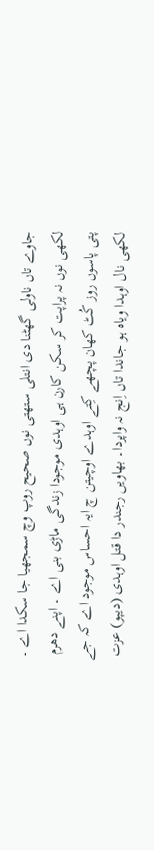جاوے تاں ناولی گھٹنا دی انتلی ستھتی نوں صحیح روپ وچ سمجھیا جا سکدا اے ۔ لکھی نوں نہ پراپت کر سکن کارن ہی اوہدی موجودا زندگی ماڑی بنی اے ۔ اپنے دھرم پتی پاسوں روز کُٹ کھان پچھے کِتے اوہدے اوچیتن چ ایہ احساس موجود اے کہ جے لکھی نال اوہدا ویاہ ہو جاندا تاں اِنج نہ واپردا۔ بھاویں رجندر دا قتل اوہدی (دیپو) عزت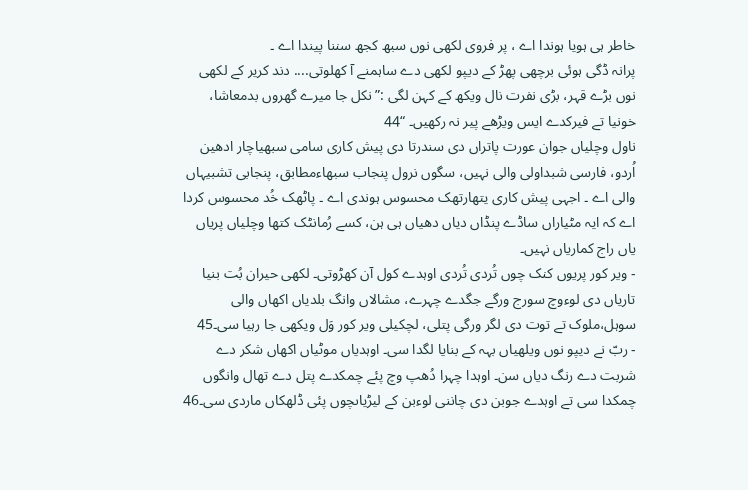خاطر ہی ہویا ہوندا اے ، پر فروی لکھی نوں سبھ کجھ سننا پیندا اے ۔
پرانہ ڈگی ہوئی برچھی پھڑ کے دیپو لکھی دے ساہمنے آ کھلوتی.... دند کریر کے لکھی نوں بڑے قہر، بڑی نفرت نال ویکھ کے کہن لگی :”نکل جا میرے گھروں بدمعاشا، خونیا تے فیرکدے ایس ویڑھے پیر نہ رکھیں۔ “44
ناول وچلیاں جوان عورت پاتراں دی سندرتا دی پیش کاری سامی سبھیاچار ادھین اُردو، فارسی شبداولی والی نہیں، سگوں نرول پنجاب سبھاءمطابق، پنجابی تشبیہاں والی اے ۔ اجہی پیش کاری یتھارتھک محسوس ہوندی اے ۔ پاٹھک خُد محسوس کردا اے کہ ایہ مٹیاراں ساڈے پنڈاں دیاں دھیاں ہی ہن، کسے رُمانٹک کتھا وچلیاں پریاں یاں راج کماریاں نہیں۔
- ویر کور پریوں کنک چوں تُردی تُردی اوہدے کول آن کھڑوتی۔ لکھی حیران بُت بنیا تاریاں دی لوءوچ سورج ورگے جگدے چہرے، مشالاں وانگ بلدیاں اکھاں والی سوہل،ملوک تے توت دی لگر ورگی پتلی، لچکیلی ویر کور وَل ویکھی جا رہیا سی۔45
- ربّ نے دیپو نوں ویلھیاں بہہ کے بنایا لگدا سی۔ اوہدیاں موٹیاں اکھاں شکر دے شربت دے رنگ دیاں سن۔ اوہدا چہرا دُھپ وچ پئے چمکدے پتل دے تھال وانگوں چمکدا سی تے اوہدے جوبن دی چاننی لوءبن کے لیڑیاںچوں پئی ڈلھکاں ماردی سی۔46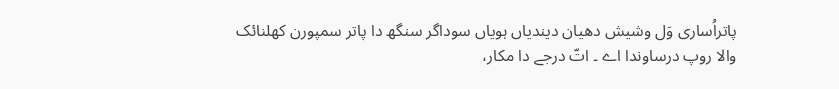پاتراُساری وَل وشیش دھیان دیندیاں ہویاں سوداگر سنگھ دا پاتر سمپورن کھلنائک والا روپ درساوندا اے ۔ اتّ درجے دا مکار،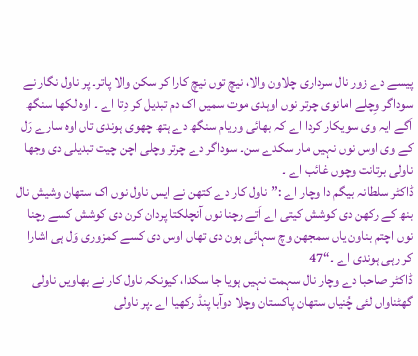پیسے دے زور نال سرداری چلاون والا، نیچ توں نیچ کارا کر سکن والا پاتر۔ پر ناول نگار نے سوداگر وِچلے امانوی چرتر نوں اوہدی موت سمیں اک دم تبدیل کر دِتا اے ۔ اوہ لکھا سنگھ اَگے ایہ وی سویکار کردا اے کہ بھائی وریام سنگھ دے ہتھ چھوی ہوندی تاں اوہ سارے رَل کے وی اوس نوں نہیں مار سکدے سن۔ سوداگر دے چرتر وچلی اچن چیت تبدیلی دی وجھا ناولی برتانت وچوں غائب اے ۔
ڈاکٹر سلطانہ بیگم دا وچار اے :”ناول کار دے کتھن نے ایس ناول نوں اک ستھان وشیش نال بنھ کے رکھن دی کوشش کیتی اے اَتے رچنا نوں آنچلکتا پردان کرن دی کوشش کسے رچنا نوں اچتم بناون یاں سمجھن وچ سہائی ہون دی تھاں اوس دی کسے کمزوری وَل ہی اشارا کر رہی ہوندی اے ۔“47
ڈاکٹر صاحبا دے وچار نال سہمت نہیں ہویا جا سکدا، کیونکہ ناول کار نے بھاویں ناولی گھٹناواں لئی چُنیاں ستھان پاکستان وچلا دوآبا پنڈ رکھیا اے ۔پر ناولی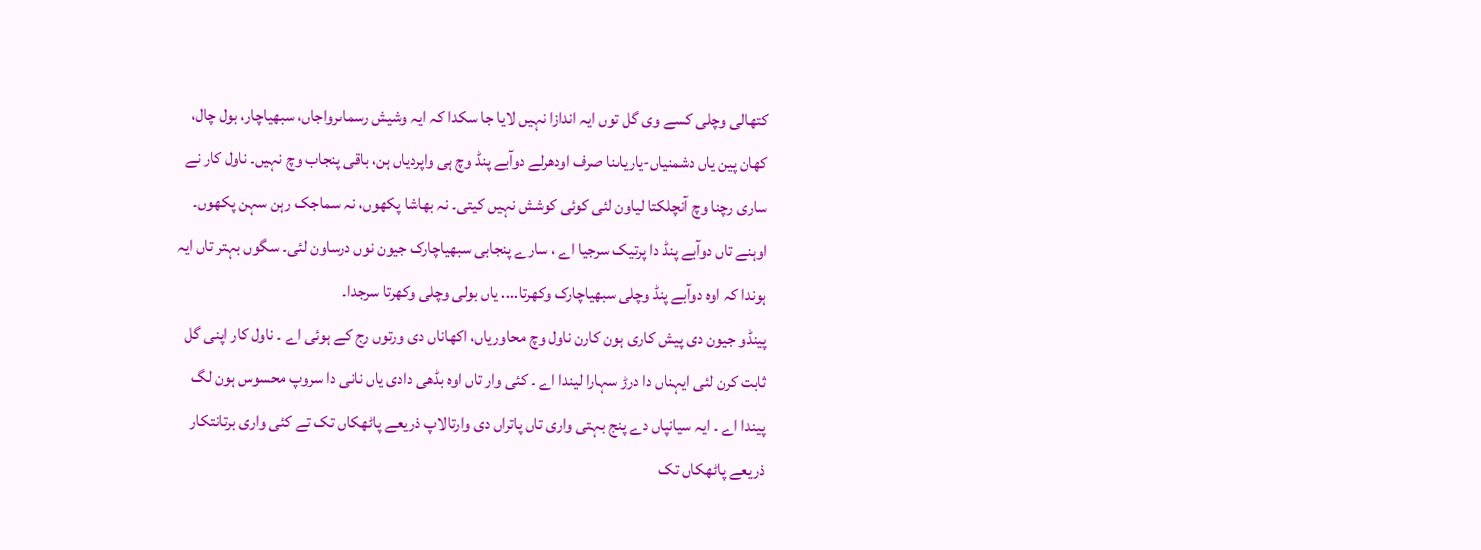کتھالی وچلی کسے وی گل توں ایہ اندازا نہیں لایا جا سکدا کہ ایہ وشیش رسماںرواجاں، سبھیاچار، بول چال، کھان پین یاں دشمنیاں-یاریاںنا صرف اودھرلے دوآبے پنڈ وچ ہی واپردیاں ہن، باقی پنجاب وچ نہیں۔ ناول کار نے ساری رچنا وچ آنچلکتا لیاون لئی کوئی کوشش نہیں کیتی۔ نہ بھاشا پکھوں، نہ سماجک رہن سہن پکھوں۔ اوہنے تاں دوآبے پنڈ دا پرتیک سرجیا اے ، سارے پنجابی سبھیاچارک جیون نوں درساون لئی۔ سگوں بہتر تاں ایہ ہوندا کہ اوہ دوآبے پنڈ وچلی سبھیاچارک وکھرتا.... یاں بولی وچلی وکھرتا سرجدا۔
پینڈو جیون دی پیش کاری ہون کارن ناول وچ محاوریاں، اکھاناں دی ورتوں رج کے ہوئی اے ۔ ناول کار اپنی گل ثابت کرن لئی ایہناں دا درڑ سہارا لیندا اے ۔ کئی وار تاں اوہ بڈھی دادی یاں نانی دا سروپ محسوس ہون لگ پیندا اے ۔ ایہ سیانپاں دے پنج بہتی واری تاں پاتراں دی وارتالاپ ذریعے پاٹھکاں تک تے کئی واری برتانتکار ذریعے پاٹھکاں تک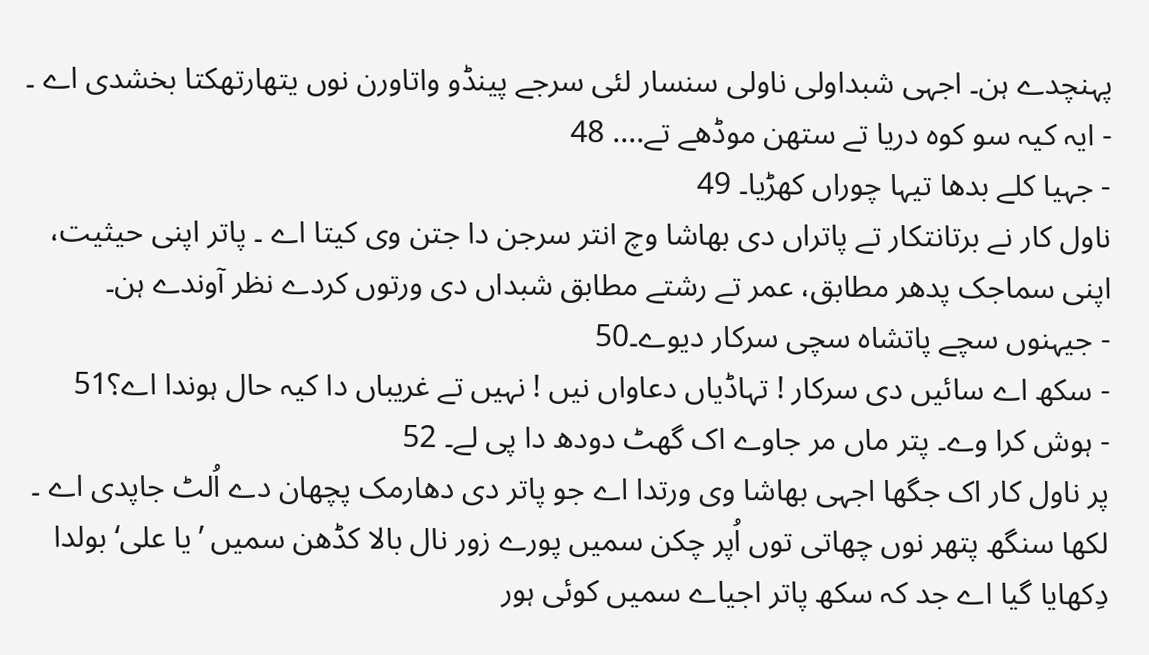پہنچدے ہن۔ اجہی شبداولی ناولی سنسار لئی سرجے پینڈو واتاورن نوں یتھارتھکتا بخشدی اے ۔
- ایہ کیہ سو کوہ دریا تے ستھن موڈھے تے.... 48
- جہیا کلے بدھا تیہا چوراں کھڑیا۔ 49
ناول کار نے برتانتکار تے پاتراں دی بھاشا وچ انتر سرجن دا جتن وی کیتا اے ۔ پاتر اپنی حیثیت، اپنی سماجک پدھر مطابق، عمر تے رشتے مطابق شبداں دی ورتوں کردے نظر آوندے ہن۔
- جیہنوں سچے پاتشاہ سچی سرکار دیوے۔50
- سکھ اے سائیں دی سرکار ! تہاڈیاں دعاواں نیں ! نہیں تے غریباں دا کیہ حال ہوندا اے؟51
- ہوش کرا وے۔ پتر ماں مر جاوے اک گھٹ دودھ دا پی لے۔ 52
پر ناول کار اک جگھا اجہی بھاشا وی ورتدا اے جو پاتر دی دھارمک پچھان دے اُلٹ جاپدی اے ۔ لکھا سنگھ پتھر نوں چھاتی توں اُپر چکن سمیں پورے زور نال بالا کڈھن سمیں ’یا علی‘ بولدا دِکھایا گیا اے جد کہ سکھ پاتر اجیاے سمیں کوئی ہور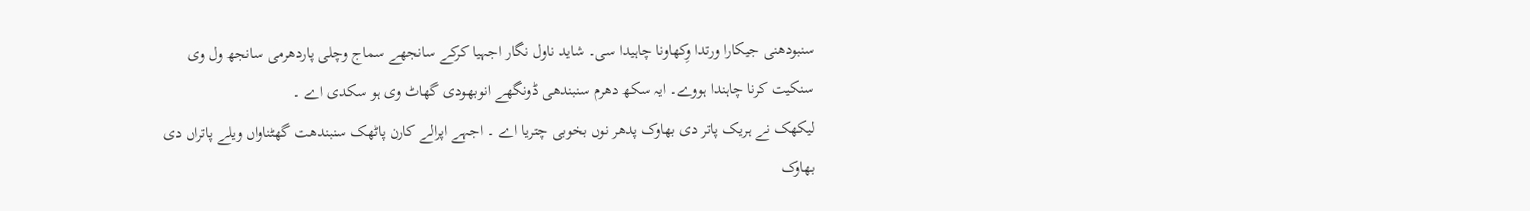سنبودھنی جیکارا ورتدا وِکھاونا چاہیدا سی۔ شاید ناول نگار اجہیا کرکے سانجھے سماج وچلی پاردھرمی سانجھ ول وی سنکیت کرنا چاہندا ہووے۔ ایہ سکھ دھرم سنبندھی ڈونگھے انوبھودی گھاٹ وی ہو سکدی اے ۔
لیکھک نے ہریک پاتر دی بھاوک پدھر نوں بخوبی چتریا اے ۔ اجہے اپرالے کارن پاٹھک سنبندھت گھٹناواں ویلے پاتراں دی بھاوک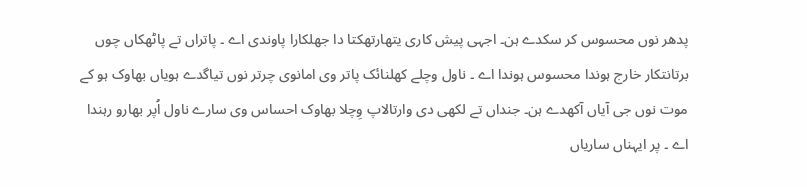پدھر نوں محسوس کر سکدے ہن۔ اجہی پیش کاری یتھارتھکتا دا جھلکارا پاوندی اے ۔ پاتراں تے پاٹھکاں چوں برتانتکار خارج ہوندا محسوس ہوندا اے ۔ ناول وچلے کھلنائک پاتر وی امانوی چرتر نوں تیاگدے ہویاں بھاوک ہو کے موت نوں جی آیاں آکھدے ہن۔ جنداں تے لکھی دی وارتالاپ وِچلا بھاوک احساس وی سارے ناول اُپر بھارو رہندا اے ۔ پر ایہناں ساریاں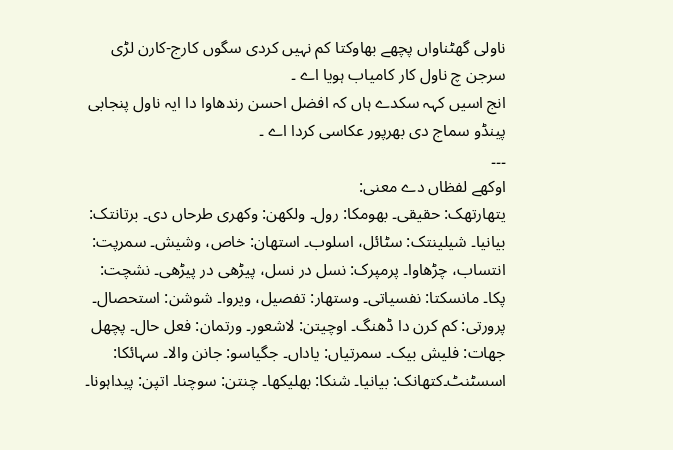ناولی گھٹناواں پچھے بھاوکتا کم نہیں کردی سگوں کارج-کارن لڑی سرجن چ ناول کار کامیاب ہویا اے ۔
انج اسیں کہہ سکدے ہاں کہ افضل احسن رندھاوا دا ایہ ناول پنجابی پینڈو سماج دی بھرپور عکاسی کردا اے ۔
۔۔۔
اوکھے لفظاں دے معنی:
یتھارتھک: حقیقی۔ بھومکا: رول۔ ولکھن: وکھری طرحاں دی۔ برتانتک: بیانیا۔ شیلینتک: سٹائل، اسلوب۔ استھان: خاص، وشیش۔ سمرپت: انتساب، چڑھاوا۔ پرمپرک: نسل در نسل، پیڑھی در پیڑھی۔ نشچت: پکا۔ مانسکتا: نفسیاتی۔ وستھار: تفصیل، ویروا۔ شوشن: استحصال۔ پرورتی: کم کرن دا ڈھنگ۔ اوچیتن: لاشعور۔ ورتمان: فعل حال۔ پچھل جھات: فلیش بیک۔ سمرتیاں: یاداں۔ جگیاسو: جانن والا۔ سہائکا: اسسٹنٹ۔کتھانک: بیانیا۔ شنکا: بھلیکھا۔ چنتن: سوچنا۔ اتپن: پیداہونا۔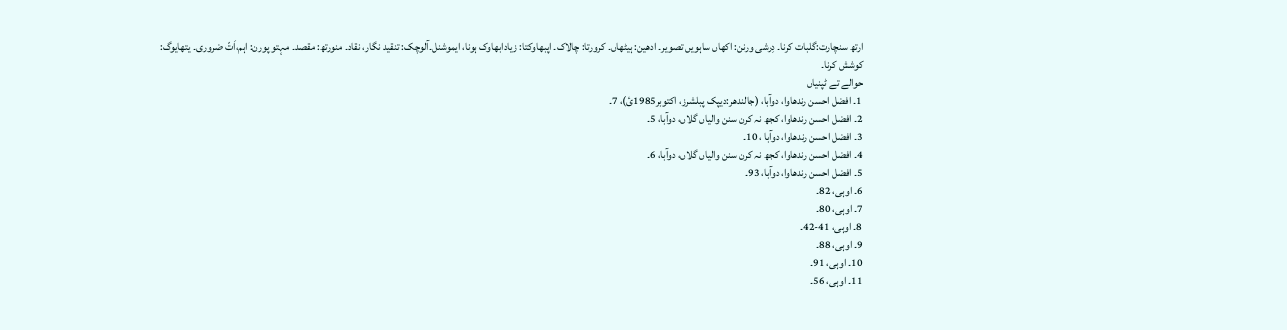ارتھ سنچارت:گلبات کرنا۔ دِرشی ورنن: اکھاں ساہویں تصویر۔ ادھین: ہیٹھاں۔ کرورتا: چالاک۔ اپبھاوکتا: زیادابھاوک ہونا، ایموشنل۔آلوچک: تنقید نگار، نقاد۔ منورتھ: مقصد۔ مہتو پورن: اہم،اَتّ ضروری۔ یتھایوگ: کوشش کرنا۔
حوالے تے ٹپنیاں
1۔ افضل احسن رندھاوا، دوآبا، (جالندھر:دیپک پبلشرز، اکتوبر1985ئ)، 7۔
2۔ افضل احسن رندھاوا، کجھ نہ کرن سنن والیاں گلاں، دوآبا، 5۔
3۔ افضل احسن رندھاوا، دوآبا ، 10۔
4۔ افضل احسن رندھاوا، کجھ نہ کرن سنن والیاں گلاں، دوآبا، 6۔
5۔ افضل احسن رندھاوا، دوآبا، 93۔
6۔ اوہی، 82۔
7۔ اوہی، 80۔
8۔ اوہی، 41-42۔
9۔ اوہی، 88۔
10۔ اوہی، 91۔
11۔ اوہی، 56۔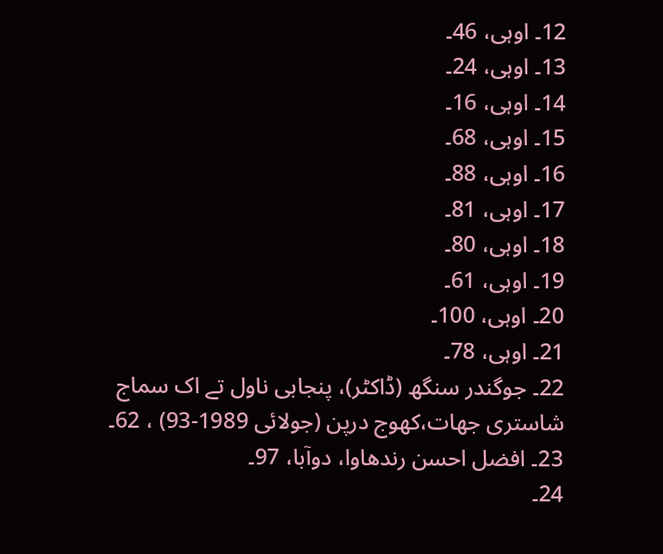12۔ اوہی، 46۔
13۔ اوہی، 24۔
14۔ اوہی، 16۔
15۔ اوہی، 68۔
16۔ اوہی، 88۔
17۔ اوہی، 81۔
18۔ اوہی، 80۔
19۔ اوہی، 61۔
20۔ اوہی، 100۔
21۔ اوہی، 78۔
22۔ جوگندر سنگھ (ڈاکٹر)، پنجابی ناول تے اک سماج شاستری جھات،کھوج درپن (جولائی 1989-93) ، 62۔
23۔ افضل احسن رندھاوا، دوآبا، 97۔
24۔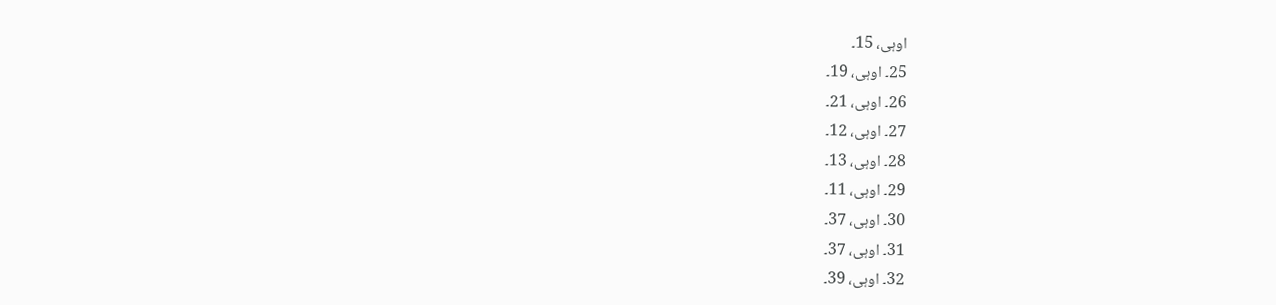اوہی، 15۔
25۔ اوہی، 19۔
26۔ اوہی، 21۔
27۔ اوہی، 12۔
28۔ اوہی، 13۔
29۔ اوہی، 11۔
30۔ اوہی، 37۔
31۔ اوہی، 37۔
32۔ اوہی، 39۔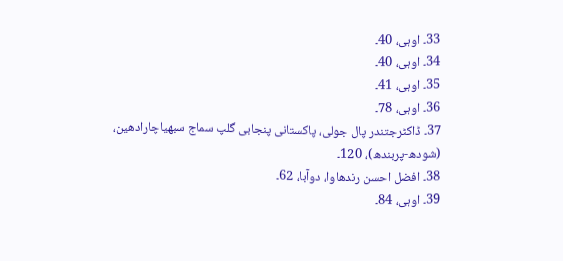33۔ اوہی، 40۔
34۔ اوہی، 40۔
35۔ اوہی، 41۔
36۔ اوہی، 78۔
37۔ ڈاکٹرجتندر پال جولی، پاکستانی پنجابی گلپ سماج سبھیاچارادھین، (شودھ-پربندھ)، 120۔
38۔ افضل احسن رندھاوا، دوآبا، 62۔
39۔ اوہی، 84۔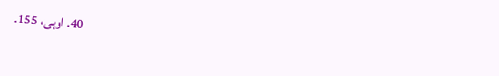40۔ اوہی، 155۔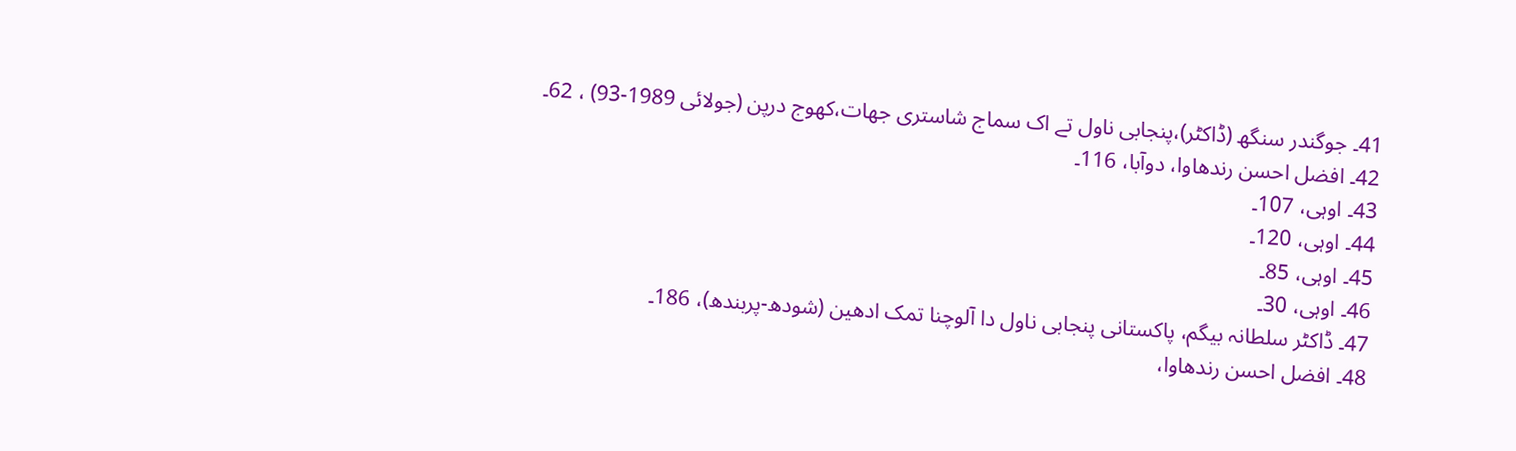41۔ جوگندر سنگھ (ڈاکٹر)،پنجابی ناول تے اک سماج شاستری جھات،کھوج درپن (جولائی 1989-93) ، 62۔
42۔ افضل احسن رندھاوا، دوآبا، 116۔
43۔ اوہی، 107۔
44۔ اوہی، 120۔
45۔ اوہی، 85۔
46۔ اوہی، 30۔
47۔ ڈاکٹر سلطانہ بیگم، پاکستانی پنجابی ناول دا آلوچنا تمک ادھین (شودھ-پربندھ)، 186۔
48۔ افضل احسن رندھاوا،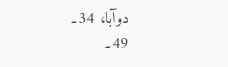دوآبا، 34۔
49۔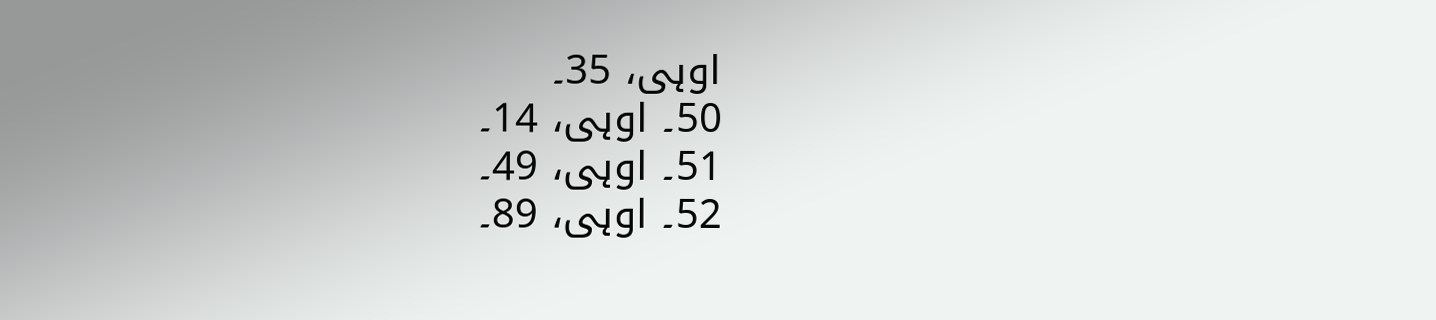اوہی، 35۔
50۔ اوہی، 14۔
51۔ اوہی، 49۔
52۔ اوہی، 89۔